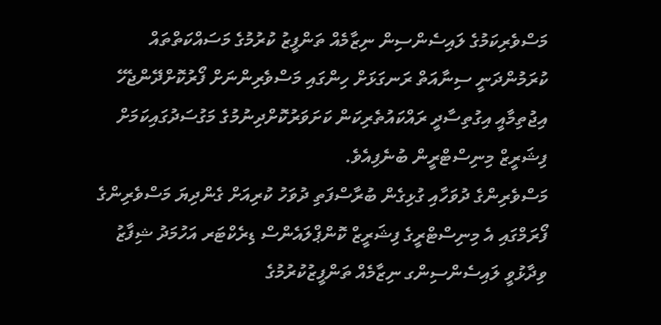މަސްވެރިކަމުގެ ލައިސެންސިން ނިޒާމެއް ތަންފީޒު ކުރުމުގެ މަސައްކަތްތައް ކުރަމުންދަނީ ސިނާއަތް ރަނގަޅަށް ހިންގައި މަސްވެރިންނަށް ފޯރުކޮށްދޭންޖެހޭ އިޖުތިމާއީ އިގުތިސާދީ ރައްކައުތެރިކަން ކަށަވަރުކޮށްދިނުމުގެ މަގުސަދުގައިކަމަށް ފިޝަރީޒް މިނިސްޓްރީން ބުނެފިއެވެ.
މަސްވެރިންގެ ދުވަހާއި ގުޅިގެން ބުރާސްފަތި ދުވަހު ކުރިއަށް ގެންދިޔަ މަސްވެރިންގެ ފޯރަމްގައި އެ މިނިސްޓްރީގެ ފިޝަރީޒް ކޮންޕްލައެންސް ޑިރެކްޓަރ އަހުމަދު ޝިފާޒު ވިދާޅުވީ ލައިސެންސިންގ ނިޒާމެއް ތަންފީޒުކުރުމުގެ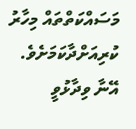މަސައްކަތްތައް މިހާރު ކުރިއަށްދާކަމަށެވެ. އޭނާ ވިދާޅުވީ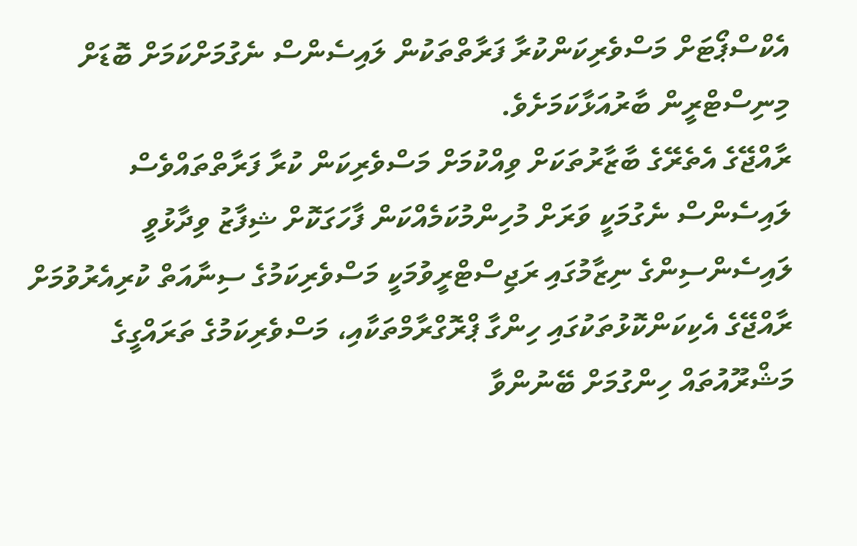އެކްސްޕޯޓަށް މަސްވެރިކަންކުރާ ފަރާތްތަކުން ލައިސެންސް ނެގުމަށްކަމަށް ބޮޑަށް މިނިސްޓްރީން ބާރުއަޅާކަމަށެވެ.
ރާއްޖޭގެ އެތެރޭގެ ބާޒާރުތަކަށް ވިއްކުމަށް މަސްވެރިކަން ކުރާ ފަރާތްތައްވެސް ލައިސެންސް ނެގުމަކީ ވަރަށް މުހިންމުކަމެއްކަން ފާހަގަކޮށް ޝިފާޒު ވިދާޅުވީ ލައިސެންސިންގެ ނިޒާމުގައި ރަޖިސްޓްރީވުމަކީ މަސްވެރިކަމުގެ ސިނާއަތް ކުރިއެރުވުމަށް ރާއްޖޭގެ އެކިކަންކޮޅުތަކުގައި ހިންގާ ޕްރޮގްރާމްތަކާއި، މަސްވެރިކަމުގެ ތަރައްގީގެ މަޝްރޫއުތައް ހިންގުމަށް ބޭނުންވާ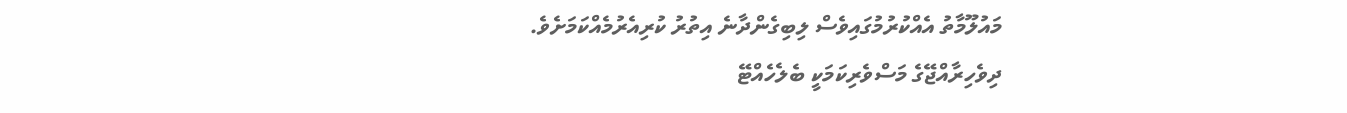މައުލޫމާތު އެއްކުރުމުގައިވެސް ލިބިގެންދާނެ އިތުރު ކުރިއެރުމެއްކަމަށެވެ.
ދިވެހިރާއްޖޭގެ މަސްވެރިކަމަކީ ބެލެހެއްޓޭ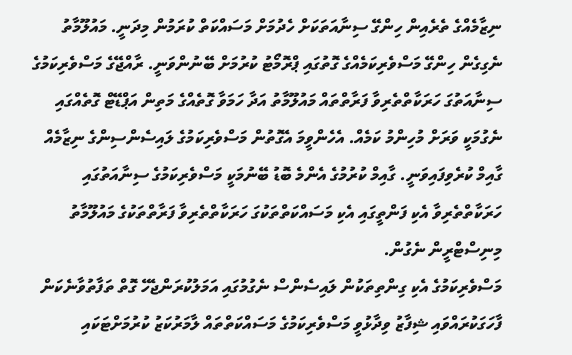ނިޒާމެއްގެ ތެރެއިން ހިންގޭ ސިނާއަތަކަށް ހެދުމަށް މަސައްކަތް ކުރަމުން މިދަނީ. މައުލޫމާތު ނެގިގެން ހިންގޭ މަސްވެރިކަމެއްގެ ގޮތުގައި ޕްރޮމޯޓު ކުރުމަށް ބޭނުންވަނީ. ރާއްޖޭގެ މަސްވެރިކަމުގެ ސިނާއަތުގަ ހަރަކާތްތެރިވާ ފަރާތްތައް މައުލޫމާތު އަދާ ހަމަވާ ގޮތެއްގެ މަތިން އަޕްޑޭޓް ގޮތެއްގައި ނެގުމަކީ ވަރަށް މުހިންމު ކަމެއް. އެހެންވީމަ އެގޮތުން މަސްވެރިކަމުގެ ލައިސެންސިންގެ ނިޒާމެއް ގާއިމް ކުރެވިފައިވަނީ. ގާއިމް ކުރުމުގެ އެންމެ ބޮޑު ބޭނުމަކީ މަސްވެރިކަމުގެ ސިނާއަތުގައި ހަރަކާތްތެރިވާ އެކި ފަންތީގައި އެކި މަސައްކަތްތަކުގަ ހަރަކާތްތެރިވާ ފަރާތްތަކުގެ މައުލޫމާތު މިނިސްޓްރީން ނެގުން.
މަސްވެރިކަމުގެ އެކި ގިންތިތަކުން ލައިސެންސް ނެގުމުގައި އަމަލުކުރަންޖެހޭ ގޮތް ތަފާތުވާނެކަން ފާހަގަކުރައްވައި ޝިފާޒު ވިދާޅުވީ މަސްވެރިކަމުގެ މަސައްކަތްތައް ލާމަރުކަޒު ކުރުމަށްޓަކައި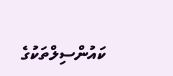ކައުންސިލްތަކުގެ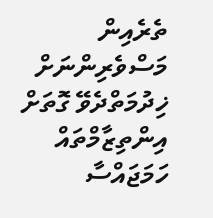ތެރެއިން މަސްވެރިންނަށް ޚިދުމަތްދެވޭ ގޮތަށް އިންތިޒާމްތައް ހަމަޖައްސާ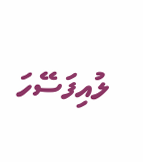ލުއިފަސޭހަ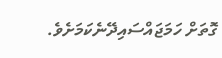ގޮތަށް ހަމަޖައްސައިދޭނެކަމަށެވެ.